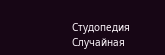Студопедия
Случайная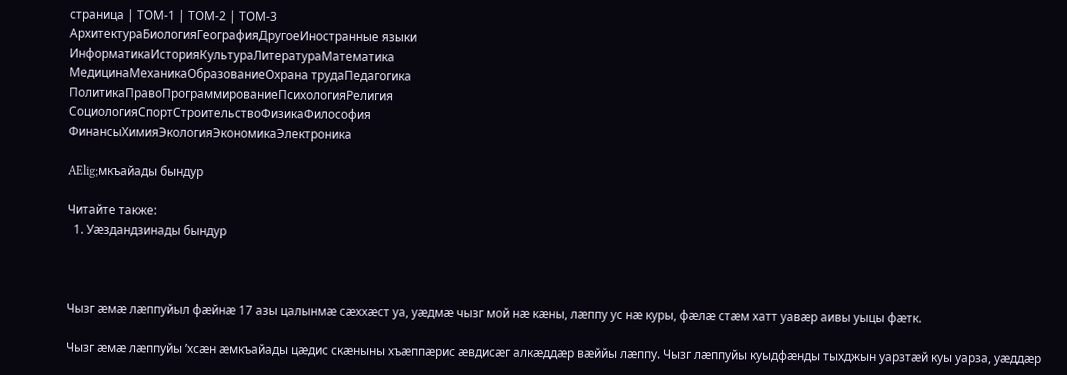страница | ТОМ-1 | ТОМ-2 | ТОМ-3
АрхитектураБиологияГеографияДругоеИностранные языки
ИнформатикаИсторияКультураЛитератураМатематика
МедицинаМеханикаОбразованиеОхрана трудаПедагогика
ПолитикаПравоПрограммированиеПсихологияРелигия
СоциологияСпортСтроительствоФизикаФилософия
ФинансыХимияЭкологияЭкономикаЭлектроника

AElig;мкъайады бындур

Читайте также:
  1. Уæздандзинады бындур



Чызг æмæ лæппуйыл фæйнæ 17 азы цалынмæ сæххæст уа, уæдмæ чызг мой нæ кæны, лæппу ус нæ куры, фæлæ стæм хатт уавæр аивы уыцы фæтк.

Чызг æмæ лæппуйы ’хсæн æмкъайады цæдис скæныны хъæппæрис æвдисæг алкæддæр вæййы лæппу. Чызг лæппуйы куыдфæнды тыхджын уарзтæй куы уарза, уæддæр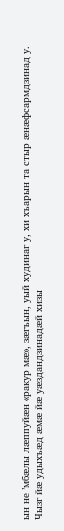ын не ’мбæлы лæппуйæн «ракур мæ», зæгъын, уый худинаг у, хи хъарын та стыр æнæфсармдзинад у. Чызг йæ удыхъæд æмæ йæ уæздандзинадæй хизы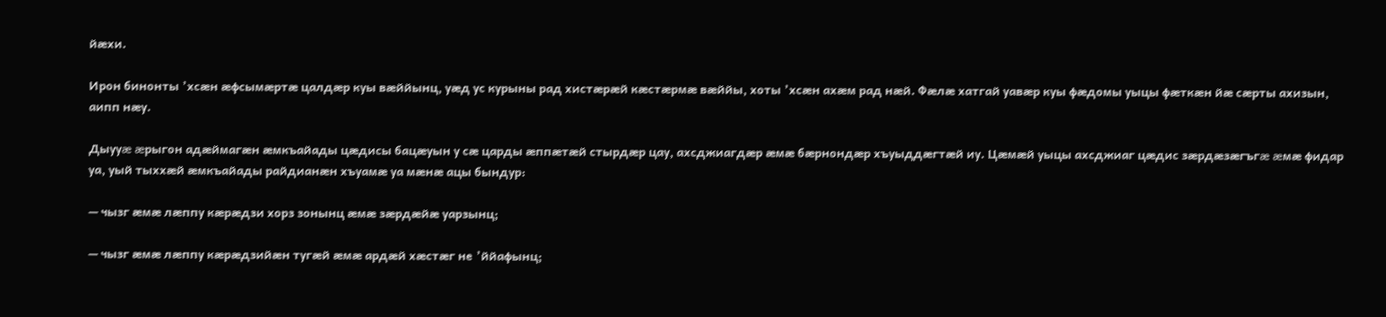йæхи.

Ирон бинонты ’хсæн æфсымæртæ цалдæр куы вæййынц, уæд ус курыны рад хистæрæй кæстæрмæ вæййы, хоты ’хсæн ахæм рад нæй. Фæлæ хатгай уавæр куы фæдомы уыцы фæткæн йæ сæрты ахизын, аипп нæу.

Дыууæ æрыгон адæймагæн æмкъайады цæдисы бацæуын у сæ царды æппæтæй стырдæр цау, ахсджиагдæр æмæ бæрнондæр хъуыддæгтæй иу. Цæмæй уыцы ахсджиаг цæдис зæрдæзæгъгæ æмæ фидар уа, уый тыххæй æмкъайады райдианæн хъуамæ уа мæнæ ацы бындур:

— чызг æмæ лæппу кæрæдзи хорз зонынц æмæ зæрдæйæ уарзынц;

— чызг æмæ лæппу кæрæдзийæн тугæй æмæ ардæй хæстæг не ’ййафынц;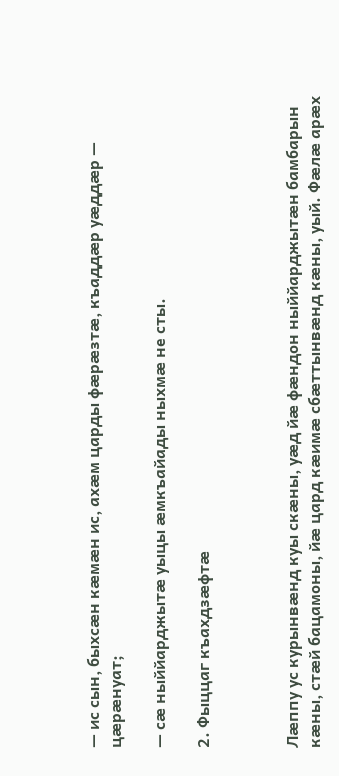— ис сын, быхсæн кæмæн ис, ахæм царды фæрæзтæ, къаддæр уæддæр — цæрæнуат;

— сæ ныййарджытæ уыцы æмкъайады ныхмæ не сты.

2. Фыццаг къахдзæфтæ



Лæппу ус курынвæнд куы скæны, уæд йæ фæндон ныййарджытæн бамбарын кæны, стæй бацамоны, йæ цард кæимæ сбæттынвæнд кæны, уый. Фæлæ арæх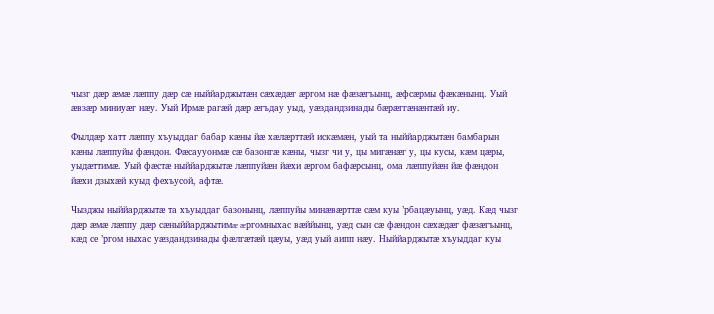чызг дæр æмæ лæппу дæр сæ ныййарджытæн сæхæдæг æргом нæ фæзæгъынц, æфсæрмы фæкæнынц. Уый æвзæр миниуæг нæу. Уый Ирмæ рагæй дæр æгъдау уыд, уæздандзинады бæрæггæнæнтæй иу.

Фылдæр хатт лæппу хъуыддаг бабар кæны йæ хæлæрттæй искæмæн, уый та ныййарджытæн бамбарын кæны лæппуйы фæндон. Фæсаууонмæ сæ базонгæ кæны, чызг чи у, цы мигæнæг у, цы кусы, кæм цæры, уыдæттимæ. Уый фæстæ ныййарджытæ лæппуйæн йæхи æргом бафæрсынц, ома лæппуйæн йæ фæндон йæхи дзыхæй куыд фехъусой, афтæ.

Чызджы ныййарджытæ та хъуыддаг базонынц, лæппуйы минæвæрттæ сæм куы ’рбацæуынц, уæд. Кæд чызг дæр æмæ лæппу дæр сæныййарджытимæ æргомныхас вæййынц, уæд сын сæ фæндон сæхæдæг фæзæгъынц, кæд се ’ргом ныхас уæздандзинады фæлгæтæй цæуы, уæд уый аипп нæу. Ныййарджытæ хъуыддаг куы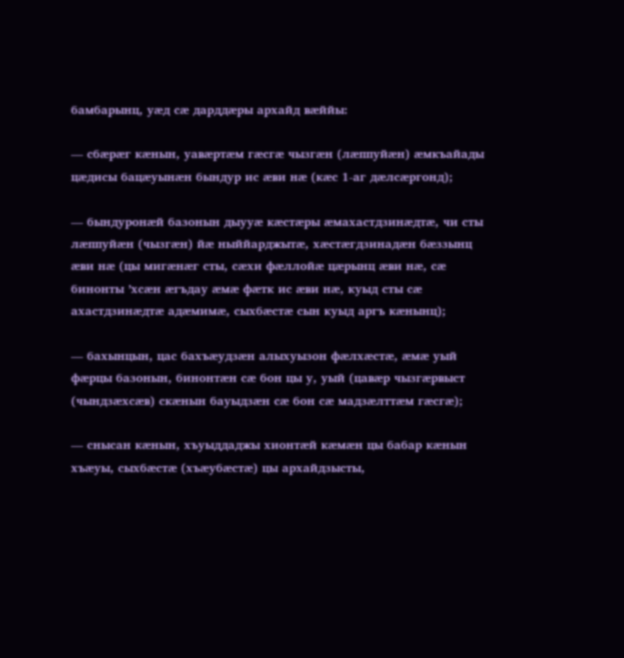бамбарынц, уæд сæ дарддæры архайд вæййы:

— сбæрæг кæнын, уавæртæм гæсгæ чызгæн (лæппуйæн) æмкъайады цæдисы бацæуынæн бындур ис æви нæ (кæс 1-аг дæлсæргонд);

— бындуронæй базонын дыууæ кæстæры æмахастдзинæдтæ, чи сты лæппуйæн (чызгæн) йæ ныййарджытæ, хæстæгдзинадæн бæззынц æви нæ (цы мигæнæг сты, сæхи фæллойæ цæрынц æви нæ, сæ бинонты ’хсæн æгъдау æмæ фæтк ис æви нæ, куыд сты сæ ахастдзинæдтæ адæмимæ, сыхбæстæ сын куыд аргъ кæнынц);

— бахынцын, цас бахъæудзæн алыхуызон фæлхæстæ, æмæ уый фæрцы базонын, бинонтæн сæ бон цы у, уый (цавæр чызгæрвыст (чындзæхсæв) скæнын бауыдзæн сæ бон сæ мадзæлттæм гæсгæ);

— снысан кæнын, хъуыддаджы хионтæй кæмæн цы бабар кæнын хъæуы, сыхбæстæ (хъæубæстæ) цы архайдзысты,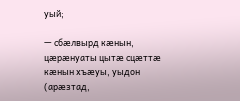уый;

— сбæлвырд кæнын, цæрæнуаты цытæ сцæттæ кæнын хъæуы, уыдон (арæзтад,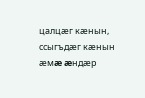цалцæг кæнын, ссыгъдæг кæнын æмæ æндæр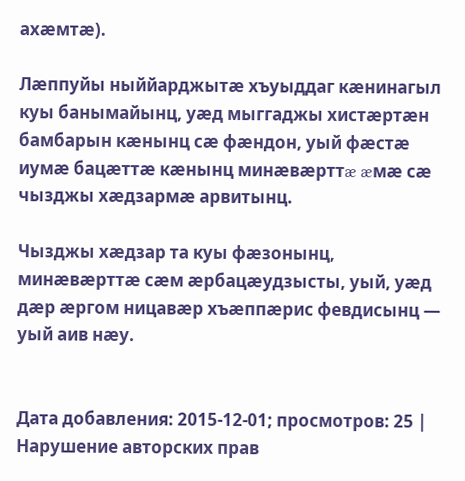ахæмтæ).

Лæппуйы ныййарджытæ хъуыддаг кæнинагыл куы банымайынц, уæд мыггаджы хистæртæн бамбарын кæнынц сæ фæндон, уый фæстæ иумæ бацæттæ кæнынц минæвæрттæ æмæ сæ чызджы хæдзармæ арвитынц.

Чызджы хæдзар та куы фæзонынц, минæвæрттæ сæм æрбацæудзысты, уый, уæд дæр æргом ницавæр хъæппæрис февдисынц — уый аив нæу.


Дата добавления: 2015-12-01; просмотров: 25 | Нарушение авторских прав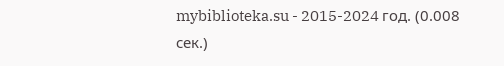mybiblioteka.su - 2015-2024 год. (0.008 сек.)